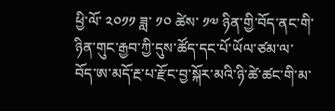ཕྱི་ལོ་ ༢༠༡༡ ཟླ་ ༡༠ ཚེས་ ༡༧ ཉིན་གྱི་བོད་ནང་གི་ཉིན་གུང་རྒྱབ་ཀྱི་དུས་ཚོད་དང་པོ་ཡོལ་ཙམ་ལ་བོད་ཨ་མདོ་རྔ་པ་རྫོང་བྱ་སྐོར་མའི་ཉི་ཚེ་ཚང་གི་མ་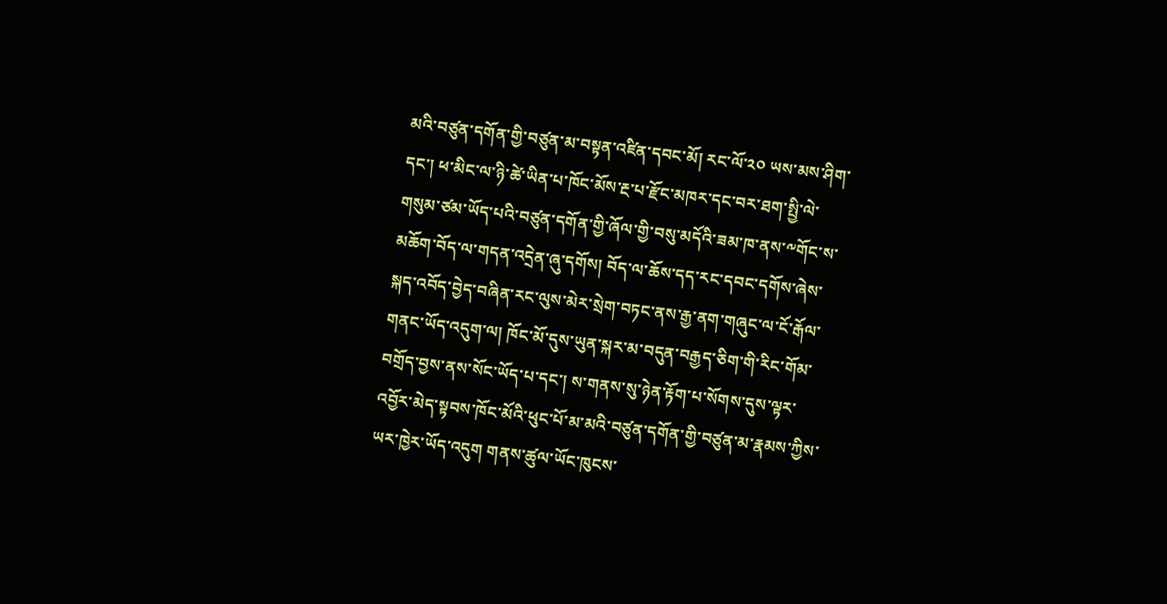མའི་བཙུན་དགོན་གྱི་བཙུན་མ་བསྟན་འཛིན་དབང་མོ། རང་ལོ་༢༠ ཡས་མས་ཤིག་དང་། ཕ་མིང་ལ་ཉི་ཚེ་ཡིན་པ་ཁོང་མོས་རྔ་པ་རྫོང་མཁར་དང་བར་ཐག་སྤྱི་ལེ་གསུམ་ཙམ་ཡོད་པའི་བཙུན་དགོན་གྱི་ཞོལ་གྱི་བསུ་མདོའི་ཟམ་ཁ་ནས་༸གོང་ས་མཆོག་བོད་ལ་གདན་འདྲེན་ཞུ་དགོས། བོད་ལ་ཆོས་དད་རང་དབང་དགོས་ཞེས་སྐད་འབོད་བྱེད་བཞིན་རང་ལུས་མེར་སྲེག་བཏང་ནས་རྒྱ་ནག་གཞུང་ལ་ངོ་རྒོལ་གནང་ཡོད་འདུག་ལ། ཁོང་མོ་དུས་ཡུན་སྐར་མ་བདུན་བརྒྱད་ཅིག་གི་རིང་གོམ་བགྲོད་བྱས་ནས་སོང་ཡོད་པ་དང་། ས་གནས་སུ་ཉེན་རྟོག་པ་སོགས་དུས་ལྟར་འབྱོར་མེད་སྟབས་ཁོང་མོའི་ཕུང་པོ་མ་མའི་བཙུན་དགོན་གྱི་བཙུན་མ་རྣམས་ཀྱིས་ཡར་ཁྱེར་ཡོད་འདུག གནས་ཚུལ་ཡོང་ཁུངས་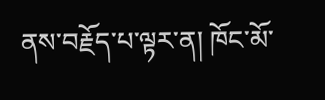ནས་བརྗོད་པ་ལྟར་ན། ཁོང་མོ་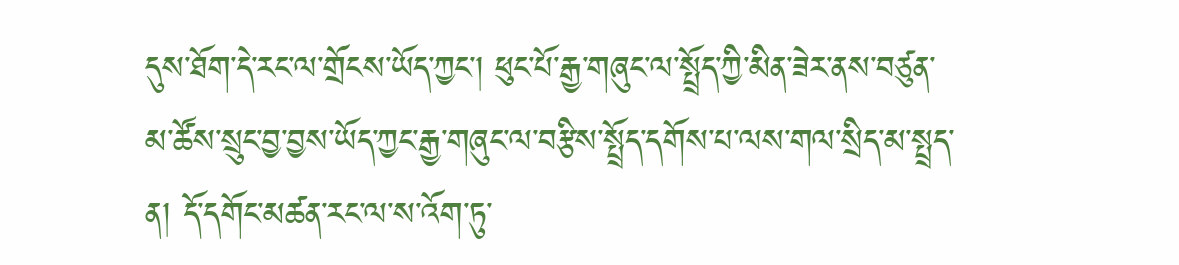དུས་ཐོག་དེ་རང་ལ་གྲོངས་ཡོད་ཀྱང་། ཕུང་པོ་རྒྱ་གཞུང་ལ་སྤྲོད་ཀྱི་མིན་ཟེར་ནས་བཙུན་མ་ཚོས་སྲུང་བྱ་བྱས་ཡོད་ཀྱང་རྒྱ་གཞུང་ལ་བརྩིས་སྤྲོད་དགོས་པ་ལས་གལ་སྲིད་མ་སྤྲད་ན། དོ་དགོང་མཚན་རང་ལ་ས་འོག་ཏུ་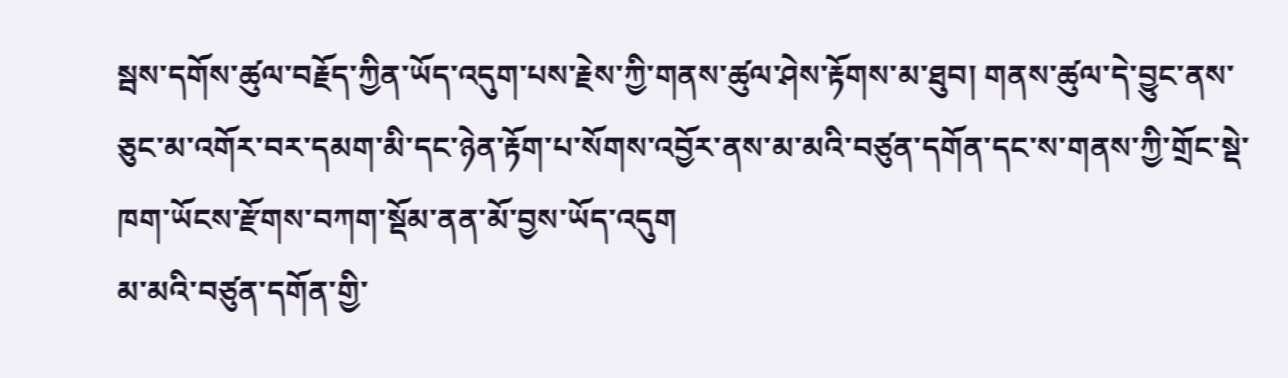སྦས་དགོས་ཚུལ་བརྗོད་ཀྱིན་ཡོད་འདུག་པས་རྗེས་ཀྱི་གནས་ཚུལ་ཤེས་རྟོགས་མ་ཐུབ། གནས་ཚུལ་དེ་བྱུང་ནས་ཅུང་མ་འགོར་བར་དམག་མི་དང་ཉེན་རྟོག་པ་སོགས་འབྱོར་ནས་མ་མའི་བཙུན་དགོན་དང་ས་གནས་ཀྱི་གྲོང་སྡེ་ཁག་ཡོངས་རྫོགས་བཀག་སྡོམ་ནན་མོ་བྱས་ཡོད་འདུག
མ་མའི་བཙུན་དགོན་གྱི་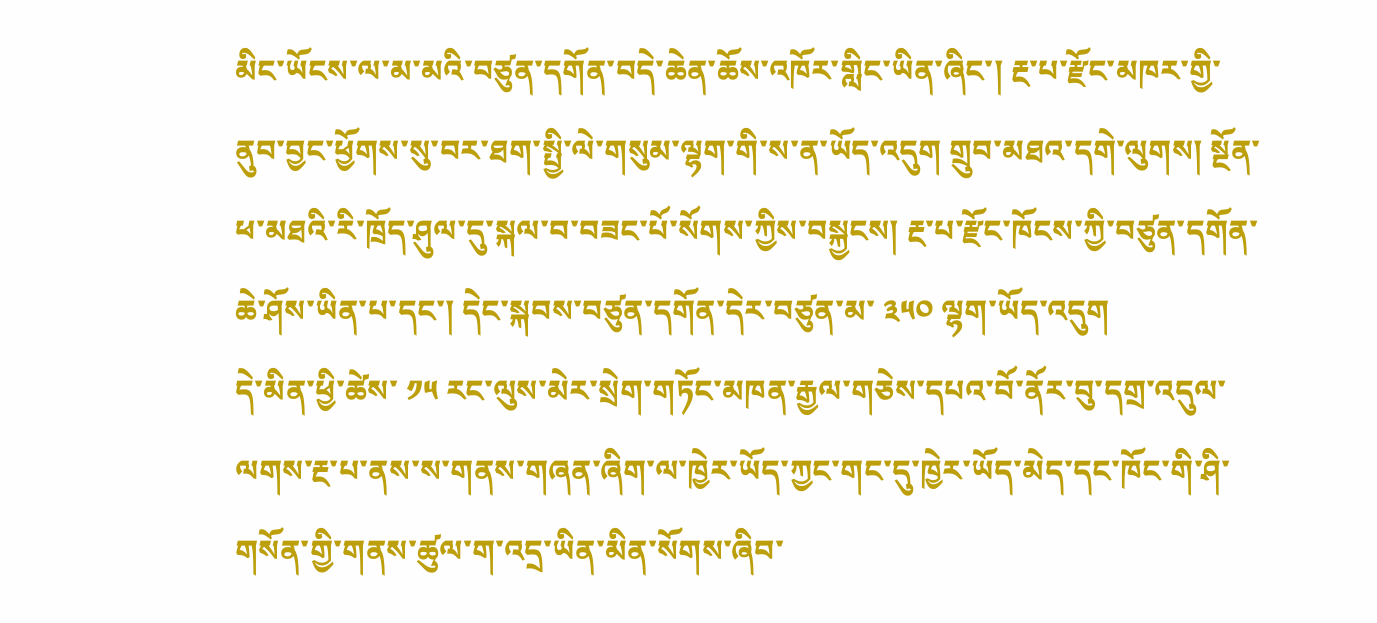མིང་ཡོངས་ལ་མ་མའི་བཙུན་དགོན་བདེ་ཆེན་ཆོས་འཁོར་གླིང་ཡིན་ཞིང་། རྔ་པ་རྫོང་མཁར་གྱི་ནུབ་བྱང་ཕྱོགས་སུ་བར་ཐག་སྤྱི་ལེ་གསུམ་ལྷག་གི་ས་ན་ཡོད་འདུག གྲུབ་མཐའ་དགེ་ལུགས། སྔོན་ཕ་མཐའི་རི་ཁྲོད་ཤུལ་དུ་སྐལ་བ་བཟང་པོ་སོགས་ཀྱིས་བསྐྱངས། རྔ་པ་རྫོང་ཁོངས་ཀྱི་བཙུན་དགོན་ཆེ་ཤོས་ཡིན་པ་དང་། དེང་སྐབས་བཙུན་དགོན་དེར་བཙུན་མ་ ༣༥༠ ལྷག་ཡོད་འདུག
དེ་མིན་ཕྱི་ཚེས་ ༡༥ རང་ལུས་མེར་སྲེག་གཏོང་མཁན་རྒྱལ་གཅེས་དཔའ་བོ་ནོར་བུ་དགྲ་འདུལ་ལགས་རྔ་པ་ནས་ས་གནས་གཞན་ཞིག་ལ་ཁྱེར་ཡོད་ཀྱང་གང་དུ་ཁྱེར་ཡོད་མེད་དང་ཁོང་གི་ཤི་གསོན་གྱི་གནས་ཚུལ་ག་འདྲ་ཡིན་མིན་སོགས་ཞིབ་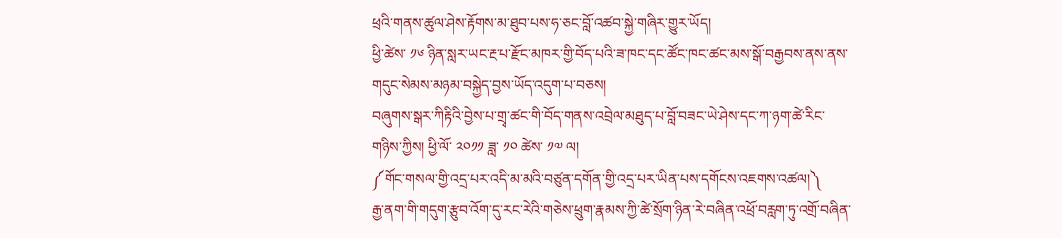ཕྲའི་གནས་ཚུལ་ཤེས་རྟོགས་མ་ཐུབ་པས་ཧ་ཅང་བློ་འཚབ་སྐྱེ་གཞིར་གྱུར་ཡོད།
ཕྱི་ཚེས་ ༡༦ ཉིན་སླར་ཡང་རྔ་པ་རྫོང་མཁར་གྱི་བོད་པའི་ཟ་ཁང་དང་ཚོང་ཁང་ཚང་མས་སྒོ་བརྒྱབས་ནས་ནས་གདུང་སེམས་མཉམ་བསྐྱེད་བྱས་ཡོད་འདུག་པ་བཅས།
བཞུགས་སྒར་ཀིརྟིའི་བྱེས་པ་གྲྭ་ཚང་གི་བོད་གནས་འབྲེལ་མཐུད་པ་བློ་བཟང་ཡེ་ཤེས་དང་ཀ་ཉག་ཚེ་རིང་གཉིས་ཀྱིས། ཕྱི་ལོ་ ༢༠༡༡ ཟླ་ ༡༠ ཚེས་ ༡༧ ལ།
༼གོང་གསལ་གྱི་འདྲ་པར་འདི་མ་མའི་བཙུན་དགོན་གྱི་འདྲ་པར་ཡིན་པས་དགོངས་འཇགས་འཚལ།༽
རྒྱ་ནག་གི་གདུག་རྩུབ་འོག་དུ་རང་རེའི་གཅེས་ཕྲུག་རྣམས་ཀྱི་ཚེ་སྲོག་ཉིན་རེ་བཞིན་འཕྲོ་བརླག་ཏུ་འགྲོ་བཞིན་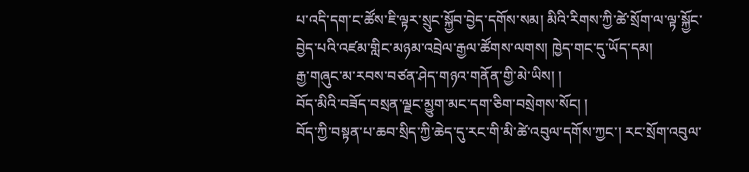པ་འདི་དག་ང་ཚོས་ཇི་ལྟར་སྲུང་སྐྱོབ་བྱེད་དགོས་སམ། མིའི་རིགས་ཀྱི་ཚེ་སྲོག་ལ་ལྟ་སྐྱོང་བྱེད་པའི་འཛམ་གླིང་མཉམ་འབྲེལ་རྒྱལ་ཚོགས་ལགས། ཁྱེད་གང་དུ་ཡོད་དམ།
རྒྱ་གཞུང་མ་རབས་བཙན་ཤེད་གཉའ་གནོན་གྱི་མེ་ཡིས། །
བོད་མིའི་བཟོད་བསྲན་ལྗང་མྱུག་མང་དག་ཅིག་བསྲེགས་སོང། །
བོད་ཀྱི་བསྟན་པ་ཆབ་སྲིད་ཀྱི་ཆེད་དུ་རང་གི་མི་ཚེ་འབུལ་དགོས་ཀྱང་། རང་སྲོག་འབུལ་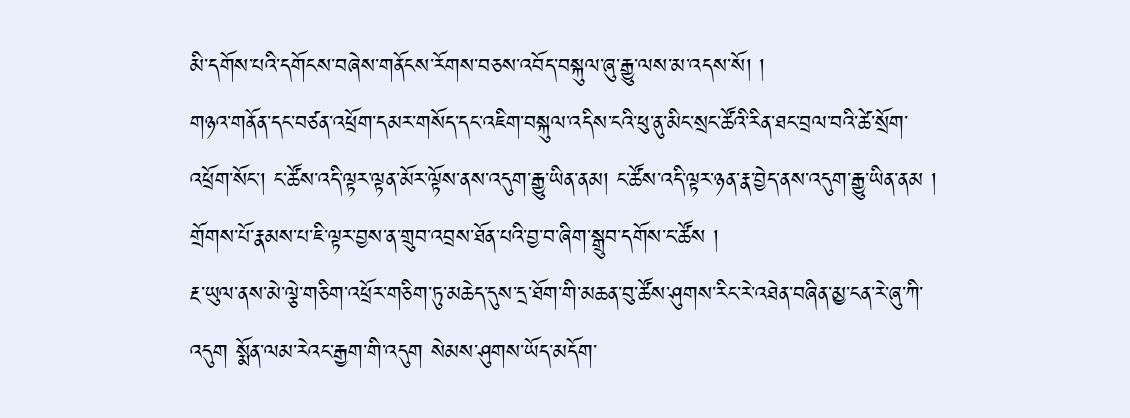མི་དགོས་པའི་དགོངས་བཞེས་གནོངས་རོགས་བཅས་འབོད་བསྐུལ་ཞུ་རྒྱུ་ལས་མ་འདས་སོ། །
གཉའ་གནོན་དང་བཙན་འཕྲོག་དམར་གསོད་དང་འཇིག་བསྐུལ་འདིས་ངའི་ཕུ་ནུ་མིང་སྲང་ཚོའི་རིན་ཐང་བྲལ་བའི་ཚེ་སྲོག་འཕྲོག་སོང་། ང་ཚོས་འདི་ལྟར་ལྟན་མོར་ལྟོས་ནས་འདུག་རྒྱུ་ཡིན་ནམ། ང་ཚོས་འདི་ལྟར་ཉན་རྣ་བྱེད་ནས་འདུག་རྒྱུ་ཡིན་ནམ ། གྲོགས་པོ་རྣམས་པ་ཇི་ལྟར་བྱས་ན་གྲུབ་འབྲས་ཐོན་པའི་བྱ་བ་ཞིག་སྒྲུབ་དགོས་ང་ཚོས །
རྔ་ཡུལ་ནས་མེ་ལྕེ་གཅིག་འཕྲོར་གཅིག་ཏུ་མཆེད་དུས་དྲ་ཐོག་གི་མཆན་བུ་ཚོས་ཤུགས་རིང་རེ་འཐེན་བཞིན་མྱ་ངན་རེ་ཞུ་ཀི་འདུག སྨོན་ལམ་རེའང་རྒྱག་གི་འདུག སེམས་ཤུགས་ཡོད་མདོག་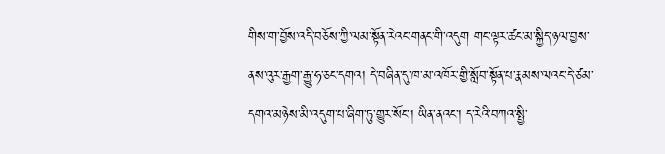གིས་ག་བྱོས་འདི་བཅོས་ཀྱི་ལམ་སྟོན་རེའང་གནང་གི་འདུག གང་ལྟར་ཚང་མ་སྐྱིད་ཉལ་བྱས་ནས་འུར་རྒྱག་རྒྱུ་ཧ་ཅང་དགའ། དེ་བཞིན་དུ་ཁ་མ་འཁོར་གྱི་སློབ་སྟོན་པ་རྣམས་ལའང་དེ་ཙམ་དགའ་མཉེས་མི་འདུག་པ་ཞིག་ཏུ་གྱུར་སོང་། ཡིན་ནའང་། ད་རེའི་བཀའ་སྤྱི་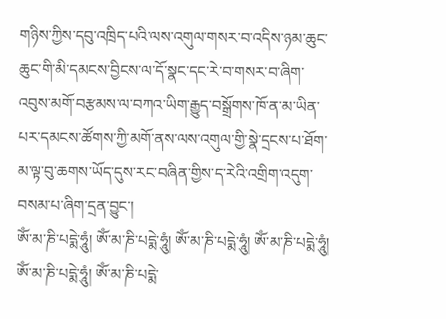གཉིས་ཀྱིས་དབུ་འཁྲིད་པའི་ལས་འགུལ་གསར་བ་འདིས་ཉམ་ཆུང་ཆུང་གི་མི་དམངས་བྱིངས་ལ་དོ་སྣང་དང་རེ་བ་གསར་བ་ཞིག་འབུས་མགོ་བརྩམས་ལ་བཀའ་ཡིག་རྒྱུད་བསྒྲོགས་ཁོ་ན་མ་ཡིན་པར་དམངས་ཚོགས་ཀྱི་མགོ་ནས་ལས་འགུལ་གྱི་སྣེ་དྲངས་པ་ཐོག་མ་ལྟ་བུ་ཆགས་ཡོད་དུས་རང་བཞིན་གྱིས་ད་རེའི་འགྲིག་འདུག་བསམ་པ་ཞིག་དྲན་བྱུང་།
ཨོཾ་མ་ཎི་པདྨེ་ཧཱུཾ། ཨོཾ་མ་ཎི་པདྨེ་ཧཱུཾ། ཨོཾ་མ་ཎི་པདྨེ་ཧཱུཾ། ཨོཾ་མ་ཎི་པདྨེ་ཧཱུཾ། ཨོཾ་མ་ཎི་པདྨེ་ཧཱུཾ། ཨོཾ་མ་ཎི་པདྨེ་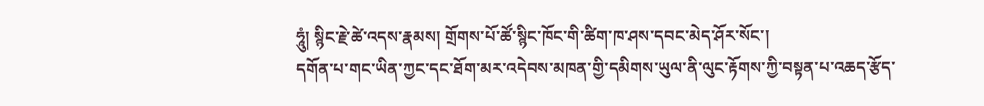ཧཱུཾ། སྙིང་རྗེ་ཚེ་འདས་རྣམས། གྲོགས་པོ་ཚོ་སྙིང་ཁོང་གི་ཚིག་ཁ་ཤས་དབང་མེད་ཤོར་སོང་།
དགོན་པ་གང་ཡིན་ཀྱང་དང་ཐོག་མར་འདེབས་མཁན་གྱི་དམིགས་ཡུལ་ནི་ལུང་རྟོགས་ཀྱི་བསྟན་པ་འཆད་རྩོད་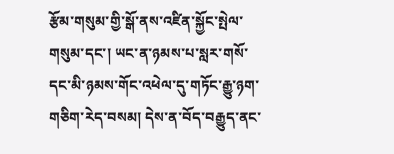རྩོམ་གསུམ་གྱི་སྒོ་ནས་འཛིན་སྐྱོང་སྤེལ་གསུམ་དང་། ཡང་ན་ཉམས་པ་སླར་གསོ་དང་མི་ཉམས་གོང་འཕེལ་དུ་གཏོང་རྒྱུ་ཉག་གཅིག་རེད་བསམ། དེས་ན་བོད་བརྒྱུད་ནང་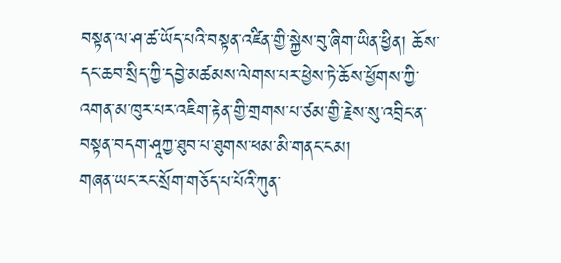བསྟན་ལ་ཤ་ཚ་ཡོད་པའི་བསྟན་འཛིན་གྱི་སྐྱེས་བུ་ཞིག་ཡིན་ཕྱིན། ཆོས་དང་ཆབ་སྲིད་ཀྱི་དབྱེ་མཚམས་ལེགས་པར་ཕྱེས་ཏེ་ཆོས་ཕྱོགས་ཀྱི་འགན་མ་ཁུར་པར་འཇིག་རྟེན་གྱི་གྲགས་པ་ཙམ་གྱི་རྗེས་སུ་འབྲིང་ན་བསྟན་བདག་ཤཱཀྱ་ཐུབ་པ་ཐུགས་ཕམ་མི་གནང་ངམ།
གཞན་ཡང་རང་སྲོག་གཅོད་པ་པོའི་ཀུན་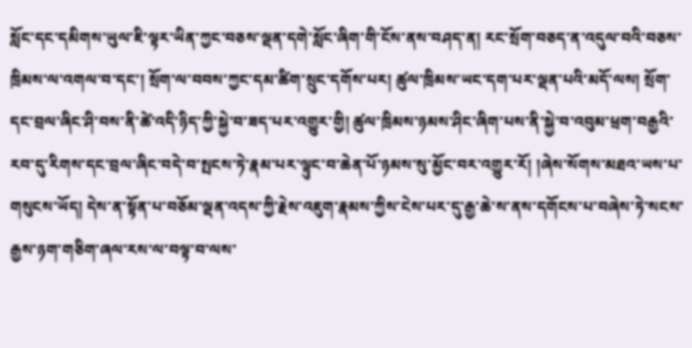སློང་དང་དམིགས་ཡུལ་ཇི་ལྟར་ཡིན་ཀྱང་བཅས་ལྡན་དགེ་སློང་ཞིག་གི་ངོས་ནས་བཤད་ན། རང་སྲོག་བཅད་ན་འདུལ་བའི་བཅས་ཁྲིམས་ལ་འགལ་བ་དང་། སྲོག་ལ་བབས་ཀྱང་དམ་ཚིག་སྲུང་དགོས་པར། ཚུལ་ཁྲིམས་ཡང་དག་པར་ལྡན་པའི་མདོ་ལས། སྲོག་དང་བྲལ་ཞིང་ཤི་བས་ནི་ཚེ་འདི་ཉིད་ཀྱི་སྐྱེ་བ་ཟད་པར་འགྱུར་གྱི། ཚུལ་ཁྲིམས་ཉམས་ཤིང་ཞིག་པས་ནི་སྐྱེ་བ་འབུམ་ཕྲག་བརྒྱའི་རབ་དུ་རིགས་དང་བྲལ་ཞིང་བདེ་བ་སྤངས་ཏེ་རྣམ་པར་ལྟུང་བ་ཆེན་པོ་ཉམས་སུ་མྱོང་བར་འགྱུར་རོ། །ཞེས་སོགས་མཐའ་ཡས་པ་གསུངས་ཡོད། དེས་ན་སྟོན་པ་བཅོམ་ལྡན་འདས་ཀྱི་རྗེས་འཇུག་རྣམས་ཀྱིས་ངེས་པར་དུ་རྒྱ་ཆེ་ས་ནས་དགོངས་པ་བཞེས་ཏེ་སངས་རྒྱས་ཉག་གཅིག་ཞལ་རས་ལ་བལྟ་བ་ལས་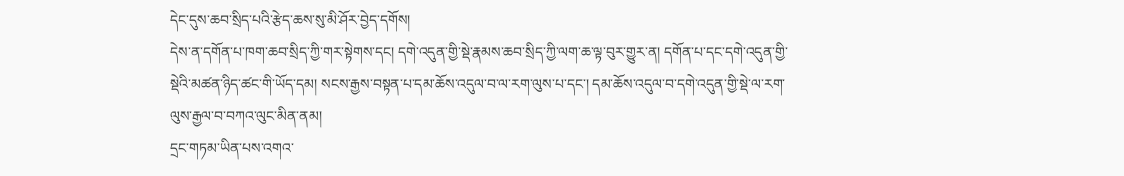དེང་དུས་ཆབ་སྲིད་པའི་རྩེད་ཆས་སུ་མི་ཤོར་བྱེད་དགོས།
དེས་ན་དགོན་པ་ཁག་ཆབ་སྲིད་ཀྱི་གར་སྟེགས་དང། དགེ་འདུན་གྱི་སྡེ་རྣམས་ཆབ་སྲིད་ཀྱི་ལག་ཆ་ལྟ་བུར་གྱུར་ན། དགོན་པ་དང་དགེ་འདུན་གྱི་སྡེའི་མཚན་ཉིད་ཚང་གི་ཡོད་དམ། སངས་རྒྱས་བསྟན་པ་དམ་ཆོས་འདུལ་བ་ལ་རག་ལུས་པ་དང་། དམ་ཆོས་འདུལ་བ་དགེ་འདུན་གྱི་སྡེ་ལ་རག་ལུས་རྒྱལ་བ་བཀའ་ལུང་མིན་ནམ།
དྲང་གཏམ་ཡིན་པས་འགའ་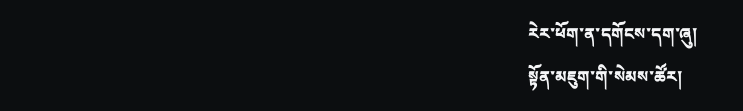རེར་ཕོག་ན་དགོངས་དག་ཞུ།
སྟོན་མཇུག་གི་སེམས་ཚོར།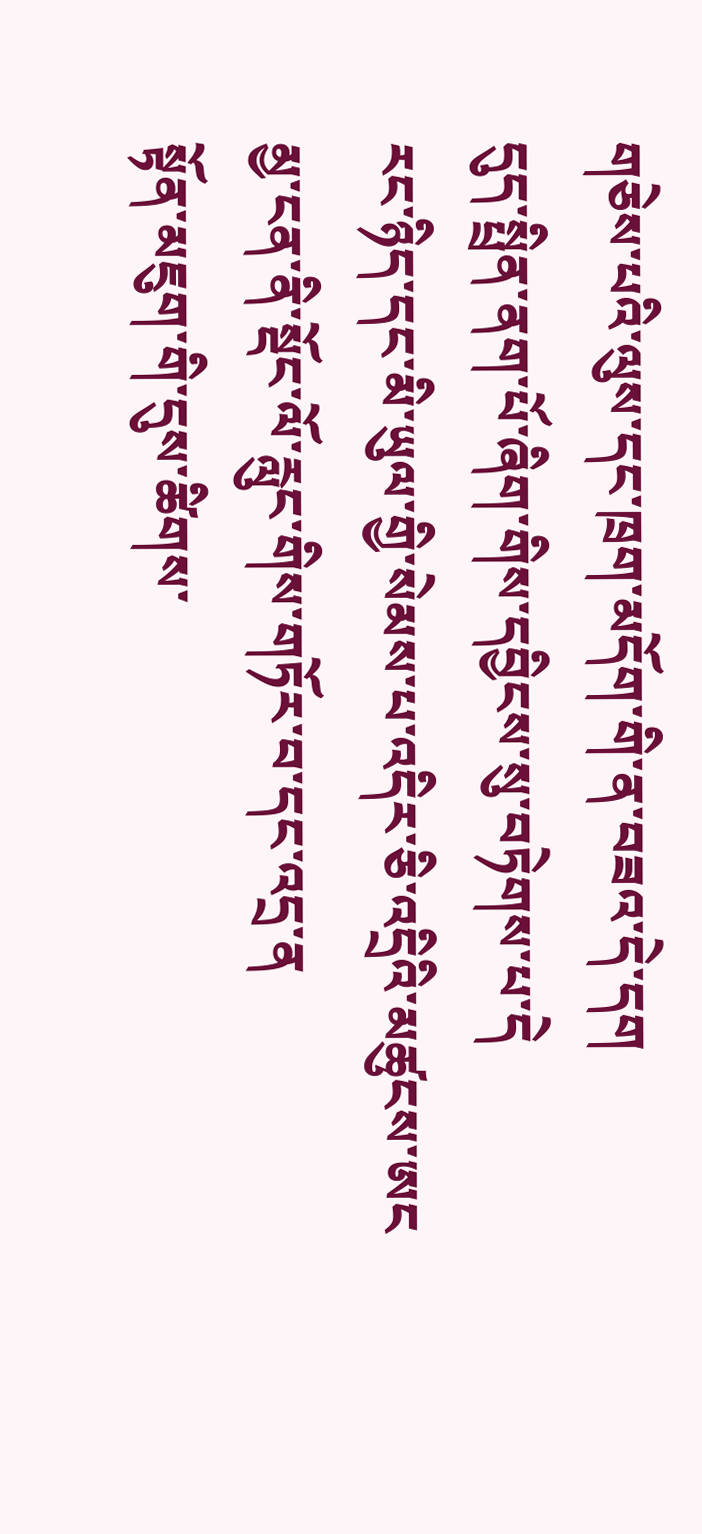གཅེས་པའི་ལུས་དང་ཁྲག་མདོག་གི་ན་བཟའ་དེ་དག
དུད་སྤྲིན་ནག་པོ་ཞིག་གིས་དབྱིངས་སུ་བཏེགས་པ་དེ
རང་ཉིད་དང་མི་ཡུལ་གྱི་སེམས་པ་འདིར་ཅི་འདྲིའི་མཚུངས་ཨང
མྱ་ངན་ནི་སྡོང་ལོ་རླུང་གིས་གཏོར་བ་དང་འདྲ་ན
སྟོན་མཇུག་གི་དུས་ཚིགས་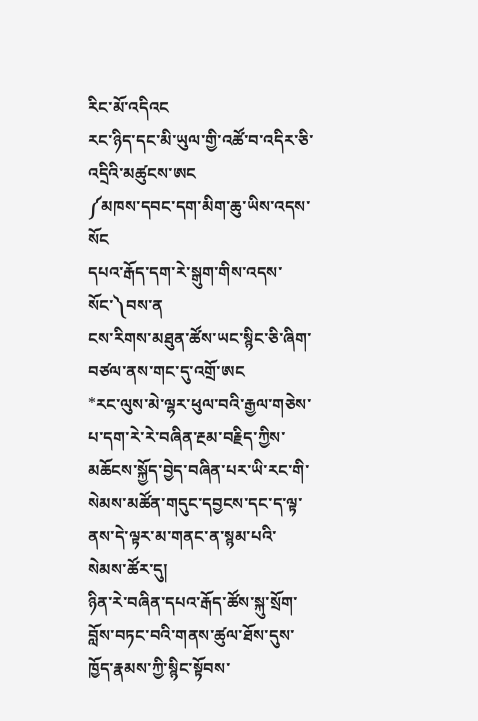རིང་མོ་འདིའང
རང་ཉིད་དང་མི་ཡུལ་གྱི་འཚོ་བ་འདིར་ཅི་འདྲིའི་མཚུངས་ཨང
༼མཁས་དབང་དག་མིག་ཆུ་ཡིས་འདས་སོང
དཔའ་རྒོད་དག་རེ་སྒུག་གིས་འདས་སོང་༽བས་ན
ངས་རིགས་མཐུན་ཚོས་ཡང་སྙིང་ཅི་ཞིག་བཙལ་ནས་གང་དུ་འགྲོ་ཨང
*རང་ལུས་མེ་ལྷར་ཕུལ་བའི་རྒྱལ་གཅེས་པ་དག་རེ་རེ་བཞིན་རྔམ་བརྗིད་ཀྱིས་མཆོངས་སྐྱོད་བྱེད་བཞིན་པར་ཡི་རང་གི་སེམས་མཚོན་གདུང་དབྱངས་དང་ད་ལྟ་ནས་དེ་ལྟར་མ་གནང་ན་སྙམ་པའི་སེམས་ཚོར་དུ།
ཉིན་རེ་བཞིན་དཔའ་རྒོད་ཚོས་སྐུ་སྲོག་བློས་བཏང་བའི་གནས་ཚུལ་ཐོས་དུས་ཁྱོད་རྣམས་ཀྱི་སྙིང་སྟོབས་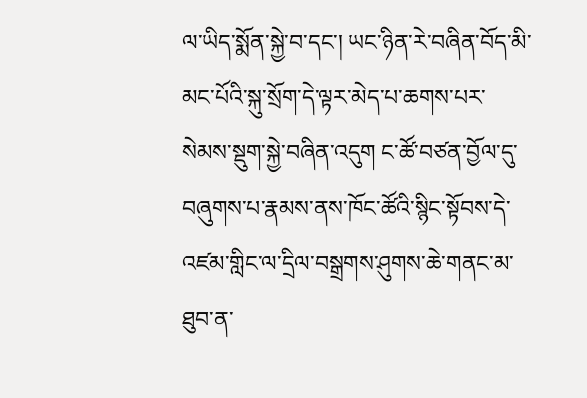ལ་ཡིད་སྨོན་སྐྱེ་བ་དང་། ཡང་ཉིན་རེ་བཞིན་བོད་མི་མང་པོའི་སྐུ་སྲོག་དེ་ལྟར་མེད་པ་ཆགས་པར་སེམས་སྡུག་སྐྱེ་བཞིན་འདུག ང་ཚོ་བཙན་བྱོལ་དུ་བཞུགས་པ་རྣམས་ནས་ཁོང་ཚོའི་སྙིང་སྟོབས་དེ་འཛམ་གླིང་ལ་དྲིལ་བསྒྲགས་ཤུགས་ཆེ་གནང་མ་ཐུབ་ན་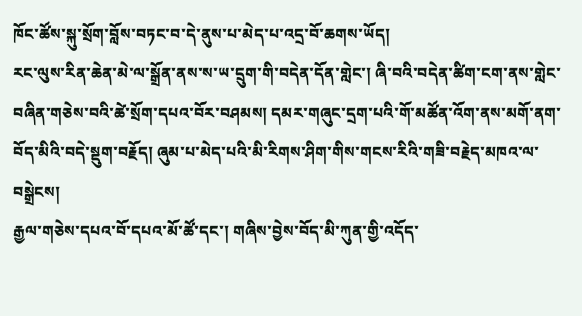ཁོང་ཚོས་སྐུ་སྲོག་བློས་བཏང་བ་དེ་ནུས་པ་མེད་པ་འདྲ་བོ་ཆགས་ཡོད།
རང་ལུས་རིན་ཆེན་མེ་ལ་སྒྲོན་ནས་ས་ཡ་དྲུག་གི་བདེན་དོན་གླེང་། ཞི་བའི་བདེན་ཚིག་ངག་ནས་གླེང་བཞིན་གཅེས་བའི་ཚེ་སྲོག་དཔའ་བོར་བཤམས། དམར་གཞུང་དྲག་པའི་གོ་མཚོན་འོག་ནས་མགོ་ནག་བོད་མིའི་བདེ་སྡུག་བརྗོད། ཞུམ་པ་མེད་པའི་མི་རིགས་ཤིག་གིས་གངས་རིའི་གཟི་བརྗེད་མཁའ་ལ་བསྒྲེངས།
རྒྱལ་གཅེས་དཔའ་བོ་དཔའ་མོ་ཚོ་དང་། གཞིས་བྱེས་བོད་མི་ཀུན་གྱི་འདོད་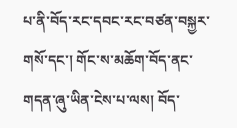པ་ནི་བོད་རང་དབང་རང་བཙན་བསྐྱར་གསོ་དང་། གོང་ས་མཆོག་བོད་ནང་གདན་ཞུ་ཡིན་ངེས་པ་ལས། བོད་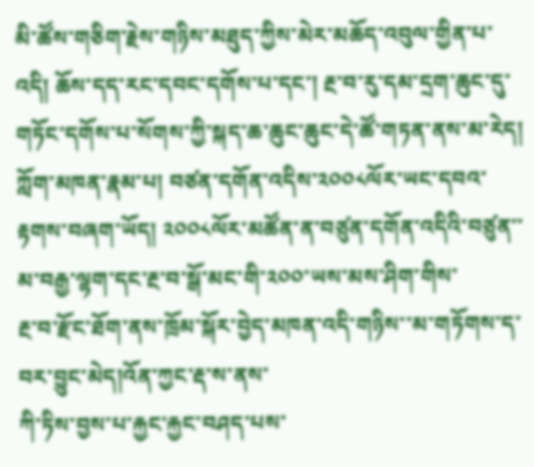མི་ཚོས་གཅིག་རྗེས་གཉིས་མཐུད་ཀྱིས་མེར་མཆོད་འབུལ་གྱིན་པ་འདི། ཆོས་དད་རང་དབང་དགོས་པ་དང་། རྔ་བ་རུ་དམ་དྲག་ཆུང་དུ་གཏོང་དགོས་པ་སོགས་ཀྱི་སྐད་ཆ་ཆུང་ཆུང་དེ་ཚོ་གཏན་ནས་མ་རེད།
ཀློག་མཁན་རྣམ་པ། བཙན་དགོན་འདིས་༢༠༠༨ལོར་ཡང་དབའ་རྟགས་བཞག་ཡོད། ༢༠༠༨ལོར་མཚོན་ན་བཙུན་དགོན་འདིའི་བཙུན་་མ་བརྒྱ་ལྷག་དང་རྔ་བ་སྒོ་མང་གི་༢༠༠་ཡས་མས་ཤིག་གིས་
རྔ་བ་རྫོང་ཐོག་ནས་ཁྲོམ་སྐོར་བྱེད་མཁན་འདི་གཉིས་་མ་གཏོགས་ད་བར་བྱུང་མེད།འོན་ཀྱང་རྡ་ས་ནས་
ཀི་ཏིས་བྱས་པ་རྐྱང་རྐྱང་བཤད་པས་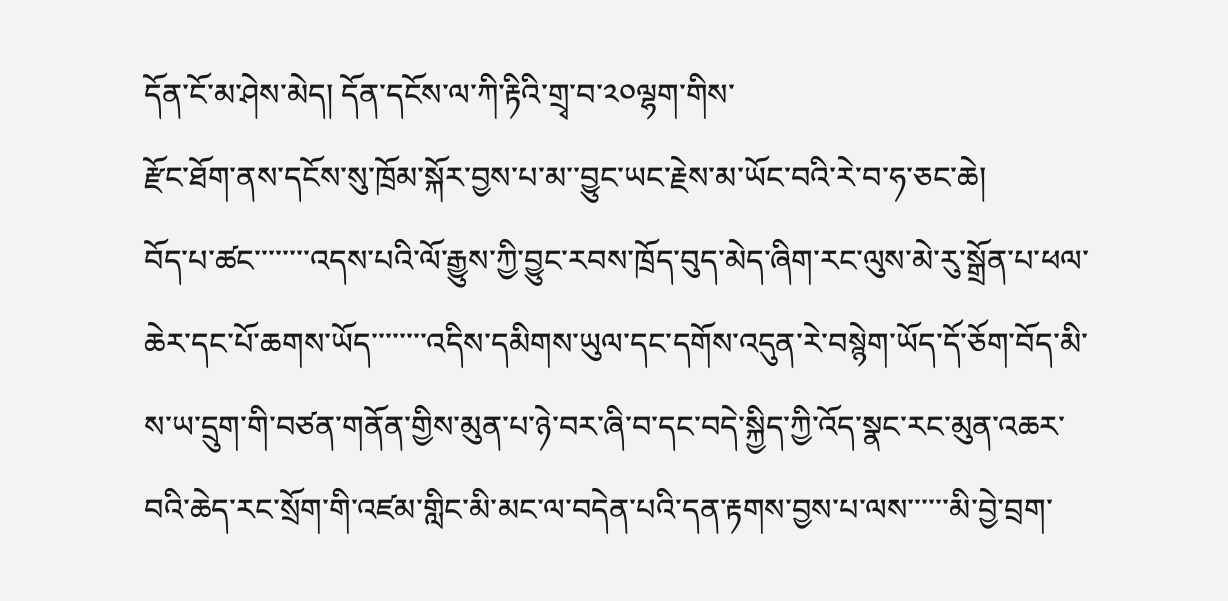དོན་ངོ་མ་ཤེས་མེད། དོན་དངོས་ལ་ཀི་རྟིའི་གྲྭ་བ་༢༠ལྷག་གིས་
རྫོང་ཐོག་ནས་དངོས་སུ་ཁྲོམ་སྐོར་བྱས་པ་མ་་བྱུང་ཡང་རྗེས་མ་ཡོང་བའི་རེ་བ་ཧ་ཅང་ཆེ།
བོད་པ་ཚང་་་་་་་་འདས་པའི་ལོ་རྒྱུས་ཀྱི་བྱུང་རབས་ཁྲོད་བུད་མེད་ཞིག་རང་ལུས་མེ་རུ་སྒྲོན་པ་ཕལ་ཆེར་དང་པོ་ཆགས་ཡོད་་་་་་་་འདིས་དམིགས་ཡུལ་དང་དགོས་འདུན་རེ་བསྙེག་ཡོད་དོ་ཅོག་བོད་མི་ས་ཡ་དྲུག་གི་བཙན་གནོན་གྱིས་མུན་པ་ཉེ་བར་ཞི་བ་དང་བདེ་སྐྱིད་ཀྱི་འོད་སྣང་རང་མུན་འཆར་བའི་ཆེད་རང་སྲོག་གི་འཛམ་གླིང་མི་མང་ལ་བདེན་པའི་དན་རྟགས་བྱས་པ་ལས་་་་་་མི་བྱེ་བྲག་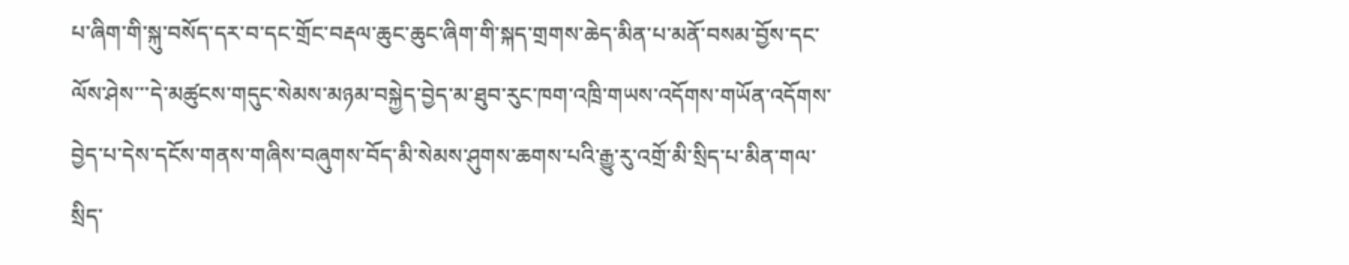པ་ཞིག་གི་སྐུ་བསོད་དར་བ་དང་གྲོང་བརྡལ་ཆུང་ཆུང་ཞིག་གི་སྐད་གྲགས་ཆེད་མིན་པ་མནོ་བསམ་བྱོས་དང་ལོས་ཤེས་་་དེ་མཚུངས་གདུང་སེམས་མཉམ་བསྐྱེད་བྱེད་མ་ཐུབ་རུང་ཁག་འཁྲི་གཡས་འདོགས་གཡོན་འདོགས་བྱེད་པ་དེས་དངོས་གནས་གཞིས་བཞུགས་བོད་མི་སེམས་ཤུགས་ཆགས་པའི་རྒྱུ་རུ་འགྲོ་མི་སྲིད་པ་མིན་གལ་སྲིད་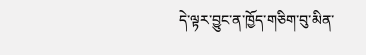དེ་ལྟར་བྱུང་ན་ཁྱོད་གཅིག་བུ་མིན་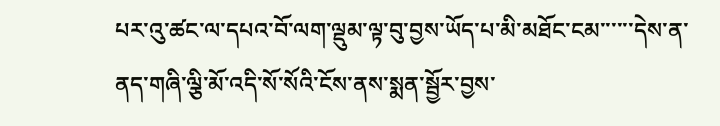པར་འུ་ཚང་ལ་དཔའ་བོ་ལག་ལྡུམ་ལྟ་བུ་བྱས་ཡོད་པ་མི་མཐོང་ངམ་་་་་་དེས་ན་ནད་གཞི་ལྕི་མོ་འདི་སོ་སོའི་ངོས་ནས་སྨན་སྦྱོར་བྱས་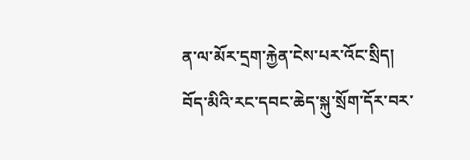ན་ལ་མོར་དྲག་རྐྱེན་ངེས་པར་འོང་སྲིད།
བོད་མིའི་རང་དབང་ཆེད་སྐུ་སྲོག་དོར་བར་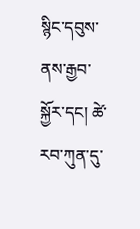སྙིང་དབུས་ནས་རྒྱབ་སྐྱོར་དང། ཚེ་རབ་ཀུན་དུ་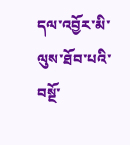དལ་འབྱོར་མི་ལུས་ཐོབ་པའི་བསྔོ་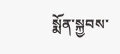སྨོན་སྐྱབས་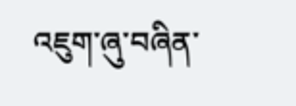འཇུག་ཞུ་བཞིན་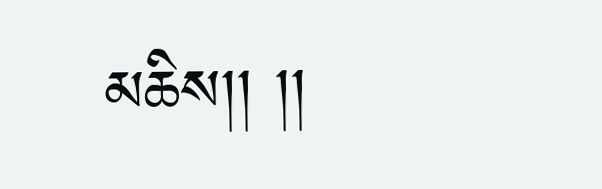མཆིས།། །།